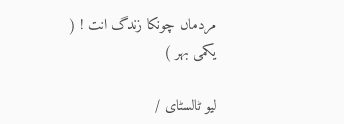مردماں چونکا زندگ انت ! ( یکمی بهر )

لیو ٹالسٹای /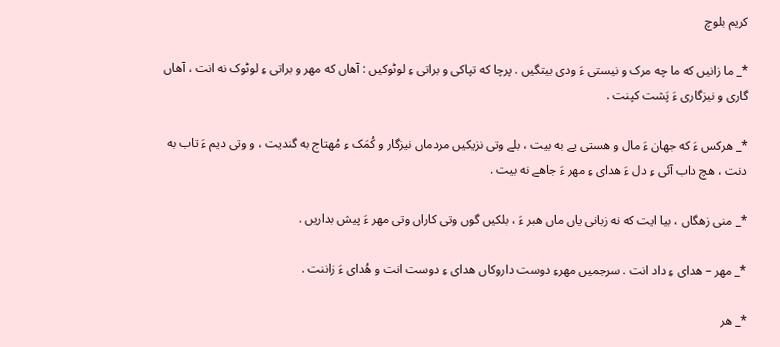کریم بلوچ

*_ ما زانیں که ما چه مرک و نیستی ءَ ودی بیتگیں . پرچا که تپاکی و براتی ءِ لوٹوکیں : آهاں که مهر و براتی ءِ لوٹوک نه انت ، آهاں گاری و نیزگاری ءَ پَشت کپنت .

*_ هرکس ءَ که جهان ءَ مال و هستی یے به بیت ، بلے وتی نزیکیں مردماں نیزگار و کُمَک ءِ مُهتاج به گندیت ، و وتی دیم ءَ تاب به دنت ، هچ داب آئی ءِ دل ءَ هدای ءِ مهر ءَ جاهے نه بیت .

*_ منی زهگاں ، بیا ایت که نه زبانی یاں ماں هبر ءَ ، بلکیں گوں وتی کاراں وتی مهر ءَ پیش بداریں .

*_ مهر – هدای ءِ داد انت . سرجمیں مهرءِ دوست داروکاں هدای ءِ دوست انت و هُدای ءَ زاننت .

*_ هر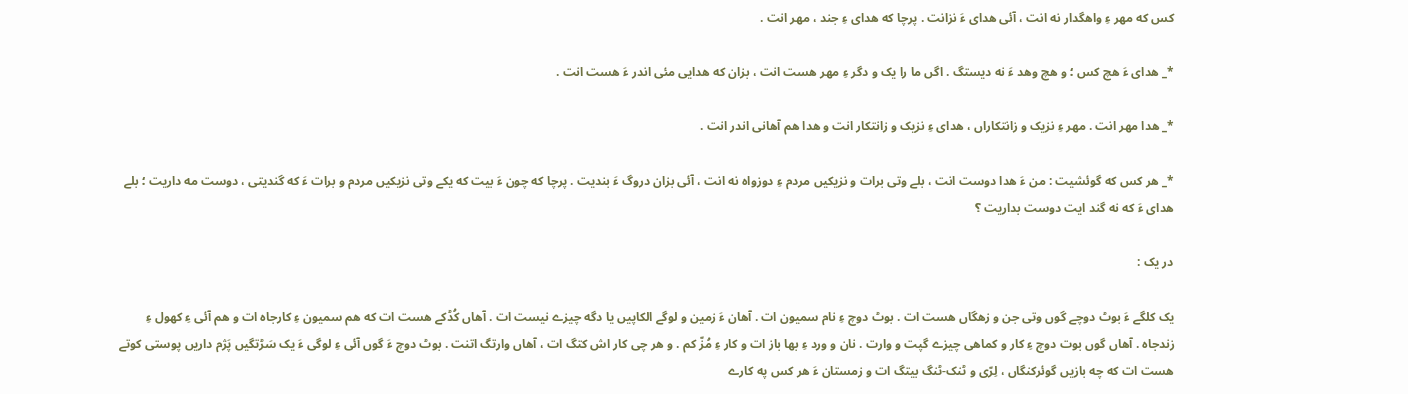کس که مهر ءِ واهگدار نه انت ، آئی هدای ءَ نزانت . پرچا که هدای ءِ جند ، مهر انت .

*_ هدای ءَ هچ کس ؛ و هچ وهد ءَ نه دیستگ . اگں ما را یک و دگر ءِ مهر هست انت ، بزان که هدایی مئی اندر ءَ هست انت .

*_ هدا مهر انت . مهر ءِ نزیک و زانتکاراں ، هدای ءِ نزیک و زانتکار انت و هدا هم آهانی اندر انت .

*_ هر کس که گوئشیت : من ءَ هدا دوست انت ، بلے وتی برات و نزیکیں مردم ءِ دوزواه نه انت ، آئی بزان دروگ ءَ بندیت . پرچا که چون ءَ بیت که یکے وتی نزیکیں مردم و برات ءَ که گندیتی ، دوست مه داریت ؛ بلے هدای ءَ که نه گند ایت دوست بداریت ؟

در یک :

یک کلگے ءَ بوٹ دوچے گوں وتی جن و زهگاں هست ات . بوٹ دوچ ءِ نام سمیون ات . آهان ءَ زمین و لوگے الکاپیں یا دگه چیزے نیست ات . آهاں کُڈکے هست ات که هم سمیون ءِ کارجاه ات و هم آئی ءِ کهول ءِ زندجاه . آهاں گوں بوت دوچ ءِ کار و کماهی چیزے گپت و وارت . نان و ورد ءِ بها باز ات و کار ءِ مُزّ کم . و هر چی کار اش کتگ ات ، آهاں وارتگ اتنت . بوٹ دوچ ءَ گوں آئی ءِ لوگی ءَ یک سَڑتگیں پَژم داریں پوستی کوتے هست ات که چه بازیں گوئرکنگاں ، لِرّی و ٹنک-ٹنگ بیتگ ات و زمستان ءَ هر کس په کارے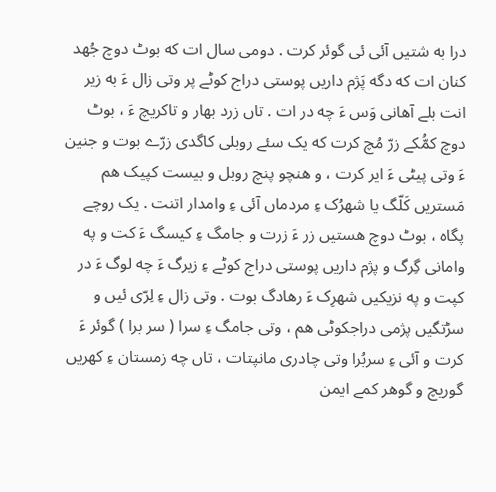درا به شتیں آئی ئی گوئر کرت . دومی سال ات که بوٹ دوچ جُهد کنان ات که دگه پَژم داریں پوستی دراج کوٹے پر وتی زال ءَ به زیر انت بلے آهانی وَس ءَ چه در ات . تاں زرد بهار و تاکریچ ءَ ، بوٹ دوچ کمُّکے زرّ مُچ کرت که یک سئے روبلی کاگدی زرّے بوت و جنین ءَ وتی پیٹی ءَ ایر کرت ، و هنچو پنچ روبل و بیست کپیک هم مَستریں کَلّگ یا شهرُک ءِ مردماں آئی ءِ وامدار اتنت . یک روچے پگاه ، بوٹ دوچ هستیں زر ءَ زرت و جامگ ءِ کیسگ ءَ کت و په وامانی گِرگ و پژم داریں پوستی دراج کوٹے ءِ زیرگ ءَ چه لوگ ءَ در کپت و په نزیکیں شهرِک ءَ رهادگ بوت . وتی زال ءِ لِرّی ئیں و سڑتگیں پژمی دراجکوٹی هم ، وتی جامگ ءِ سرا ( سر برا ) گوئر ءَ کرت و آئی ءِ سربُرا وتی چادری مانپتات ، تاں چه زمستان ءِ کهریں گوریچ و گوهر کمے ایمن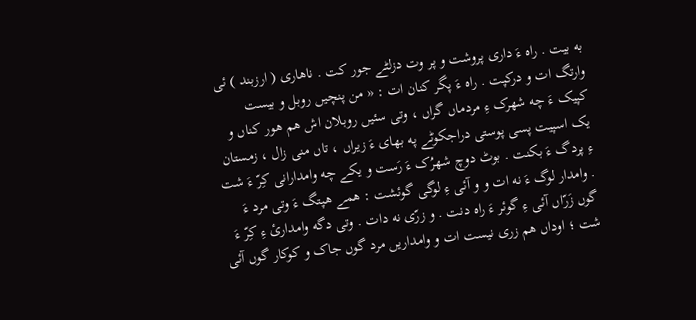به بیت . راه ءَ داری پروشت و پر وت دزلٹے جور کت . ناهاری ( ارزبند ) ئی وارتگ ات و درکپت . راه ءَ پگر کنان ات : « من پنچیں روبل و بیست کپیک ءَ چه شهرک ءِ مردماں گراں ، وتی سئیں روبلان اش هم هور کناں و یک اسپیت پسی پوستی دراجکوٹے په بهای ءَ زیراں ، تاں منی زال ، زمستان ءِ پردگ ءَ بکنت . بوٹ دوچ شهرُک ءَ رَست و یکے چه وامدارانی کِرّ ءَ شت . وامدار لوگ ءَ نه ات و و آئی ءِ لوگی گوئشت : همے هپتگ ءَ وتی مرد ءَ گوں زَرّاں آئی ءِ گوئر ءَ راه دنت . و زرّی نه دات . وتی دگه وامدارئ ءِ کِرّ ءَ شت ؛ اوداں هم زری نیست ات و وامداریں مرد گوں جاک و کوکار گوں آئی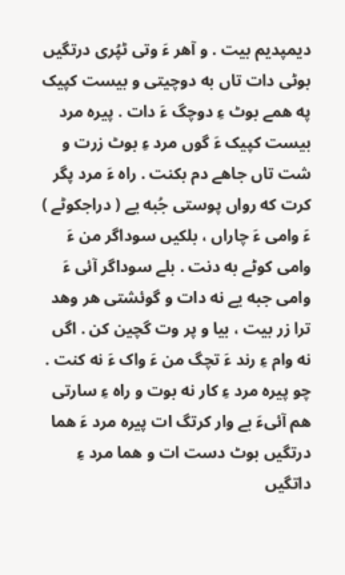دیمپدیم بیت . و آهر ءَ وتی ٹپُری درتگیں بوٹی دات تاں به دوچیتی و بیست کپیک په همے بوٹ ءِ دوچگ ءَ دات . پیره مرد بیست کپیک ءَ گوں مرد ءِ بوٹ زرت و شت تاں جاهے دم بکنت . راه ءَ مرد پگر کرت که رواں پوستی جُبه یے ( دراجکوٹے ) ءَ وامی ءَ چاراں ، بلکیں سوداگر من ءَ وامی کوٹے به دنت . بلے سوداگر آئی ءَ وامی جبه یے نه دات و گوئشتی هر وهد ترا زر بیت ، بیا و پر وت گچین کن . اگں نه وام ءِ رند ءَ تچگ من ءَ واک ءَ نه کنت . چو پیره مرد ءِ کار نه بوت و راه ءِ سارتی هم آئیءَ بے وار کرتگ ات پیره مرد ءَ هما درتگیں بوٹ دست ات و هما مرد ءِ داتگیں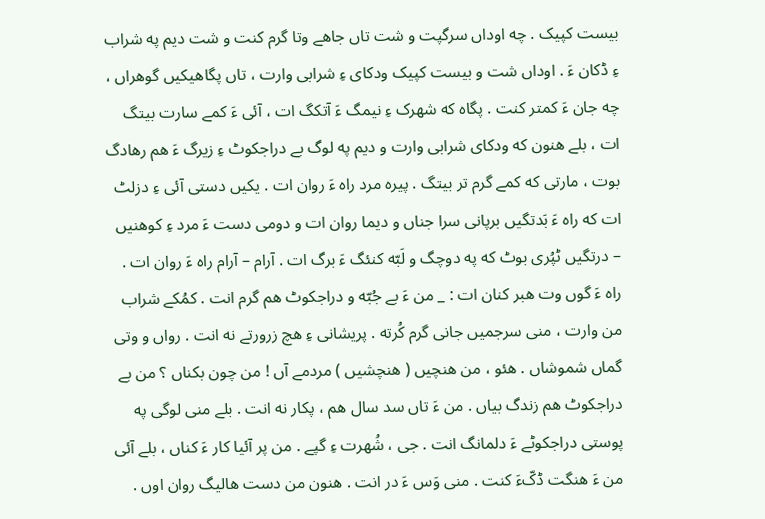بیست کپیک . چه اوداں سرگپت و شت تاں جاهے وتا گرم کنت و شت دیم په شراب ءِ ڈکان ءَ . اوداں شت و بیست کپیک ودکای ءِ شرابی وارت ، تاں پگاهیکیں گوهراں ، چه جان ءَ کمتر کنت . پگاه که شهرک ءِ نیمگ ءَ آتکگ ات ، آئی ءَ کمے سارت بیتگ ات ، بلے هنون که ودکای شرابی وارت و دیم په لوگ بے دراجکوٹ ءِ زیرگ ءَ هم رهادگ بوت ، مارتی که کمے گرم تر بیتگ . پیره مرد راه ءَ روان ات . یکیں دستی آئی ءِ دزلٹ ات که راه ءَ بَدتگیں برپانی سرا جناں و دیما روان ات و دومی دست ءَ مرد ءِ کوهنیں – درتگیں ٹپُری بوٹ که په دوچگ و لَبّه کنئگ ءَ برگ ات . آرام – آرام راه ءَ روان ات . راه ءَ گوں وت هبر کنان ات : _ من ءَ بے جُبّه و دراجکوٹ هم گرم انت . کمُکے شراب من وارت ، منی سرجمیں جانی گرم کُرته . پریشانی ءِ هچ زرورتے نه انت . رواں و وتی گماں شموشاں . هئو ، من هنچیں ( هنچشیں ) مردمے آں ! من چون بکناں ؟ من بے دراجکوٹ هم زندگ بیاں . من ءَ تاں سد سال هم ، پکار نه انت . بلے منی لوگی په پوستی دراجکوٹے ءَ دلمانگ انت . جی ، شُهرت ءِ گپے . من پر آئیا کار ءَ کناں ، بلے آئی من ءَ هنگت ڈکّءَ کنت . منی وَس ءَ در انت . هنون من دست هالیگ روان اوں .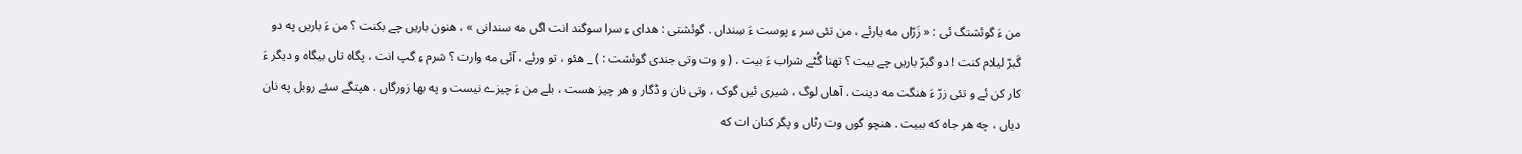من ءَ گوئشتگ ئی : « زَرّاں مه یارئے ، من تئی سر ءِ پوست ءَ سِنداں . گوئشتی : هدای ءِ سرا سوگند انت اگں مه سندانی » ، هنون باریں چے بکنت ؟ من ءَ باریں په دو گَبرّ لیلام کنت ! دو گبرّ باریں چے بیت ؟ تهنا گُٹے شراب ءَ بیت . ( و وت وتی جندی گوئشت : ) _ هئو ، تو ورئے ، آئی مه وارت ؟ شرم ءِ گپ انت ، پگاه تاں بیگاه و دیگر ءَ کار کن ئے و تئی زرّ ءَ هنگت مه دینت . آهاں لوگ ، شیری ئیں گوک ، وتی نان و ڈگار و هر چیز هست ، بلے من ءَ چیزے نیست و په بها زورگاں . هپتگے سئے روبل په نان دیاں ، چه هر جاه که ببیت . هنچو گوں وت رٹاں و پگر کنان ات که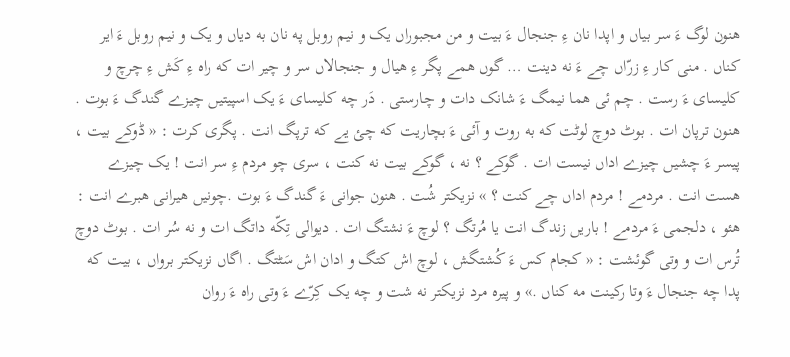هنون لوگ ءَ سر بیاں و اپدا نان ءِ جنجال ءَ بیت و من مجبوراں یک و نیم روبل په نان به دیاں و یک و نیم روبل ءَ ایر کناں . منی کار ءِ زرّاں چے ءَ نه دینت … گوں همے پگر ءِ هیال و جنجالاں سر و چیر ات که راه ءِ کَش ءِ چرچ و کلیسای ءَ رست . چم ئی هما نیمگ ءَ شانک دات و چارستی . دَر چه کلیسای ءَ یک اسپیتیں چیزے گندگ ءَ بوت . هنون ترپان ات . بوٹ دوچ لوٹت که به روت و آئی ءَ بچاریت که چئ یے که ترپگ انت . پگری کرت : « ڈوکے بیت ، پیسر ءَ چشیں چیزے اداں نیست ات . گوکے ؟ نه ، گوکے بیت نه کنت ، سری چو مردم ءِ سر انت ! یک چیزے هست انت . مردمے ! مردم اداں چے کنت ؟ » نزیکتر شُت . هنون جوانی ءَ گندگ ءَ بوت .چونیں هیرانی هبرے انت : هئو ، دلجمی ءَ مردمے ! باریں زندگ انت یا مُرتگ ؟ لوچ ءَ نشتگ ات . دیوالی تِکّه داتگ ات و نه سُر ات . بوٹ دوچ تُرس ات و وتی گوئشت : « کجام کس ءَ کُشتگش ، لوچ اش کتگ و ادان اش سَٹتگ . اگاں نزیکتر برواں ، بیت که پدا چه جنجال ءَ وتا رکینت مه کناں .» و پیره مرد نزیکتر نه شت و چه یک کِرّے ءَ وتی راه ءَ روان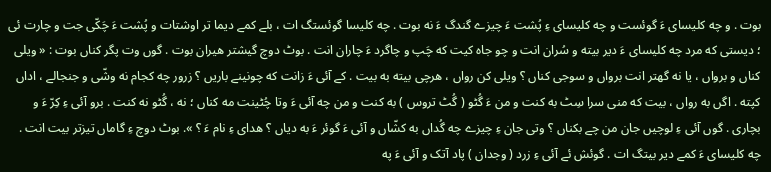بوت . و چه کلیسای ءَ گوئست و چه کلیسای ءِ پُشت ءَ چیزے گندگ ءَ نه بوت . چه کلیسا گوئستگ ات ، بلے کمے دیما تر اوشتات و پُشت ءَ چَکّی جت و چارت ئی ؛ دیستی که مرد چه کلیسای ءَ دیر بیته و سُران انت و چو جاه کیت که چَپ و چاگرد ءَ چاران انت . بوٹ دوچ گیشتر هیران بوت . گوں وت پگر کناں بوت : « ویلی کناں و برواں ، یا نه گهتر انت برواں و سوجی کناں ؟ ویلی کن رواں ، هرچی بیته به بیت . کے آئی ءَ زانت که چونینے باریں ؟ زرور چه کجام نه وشّی و جنجالے ، اداں کپته . اگں به رواں ، بیت که منی سرا سِٹ به کنت و من ءَ گُٹو ( گُٹ تروس ) به کنت و من چه آئی ءَ وتا چُٹینت مه کناں ؛ نه ، گُٹو نه کنت . برو آئی ءِ کِرّ ءَ و بچاری . گوں آئی ءِ لوچیں جان من چے بکناں ؟ وتی جان ءِ چیزے چه گُداں به کشّاں و آئی ءَ گوئر ءَ به دیاں ؟ هدای ءِ نام ءَ ؟ ». بوٹ دوچ ءِ گاماں تیزتر بیت انت . چه کلیسای ءَ کمے دیر بیتگ ات . گوئش ئے آئی ءِ زرد ( وجدان ) پاد آتک و آئی ءَ په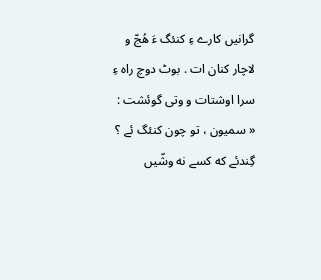گرانیں کارے ءِ کنئگ ءَ هُجّ و لاچار کنان ات . بوٹ دوچ راه ءِ سرا اوشتات و وتی گوئشت : « سمیون ، تو چون کنئگ ئے ؟ گِندئے که کسے نه وشّیں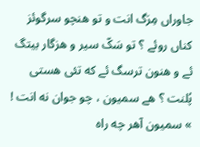جاوراں مِرَگ انت و تو هنچو سرگوئز کناں روئے ؟ تو سَکّ سیر و هزگار بیتگ ئے و هنون ترسگ ئے که تئی هستی پُلنت ؟ هے سمیون ، چو جوان نه انت ! » سمیون آهر چه راه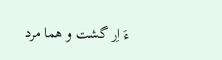ءَ اِر گشت و هما مرد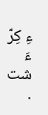ءِ کِرّ ءَ شت .